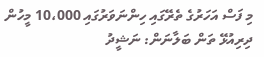މި ފަސް އަހަރުގެ ތެރޭގައި ހިންނަވަރުގައި 10،000 މީހުން ދިރިއުޅޭ ތަން ބަލާނަން: ނަޝީދު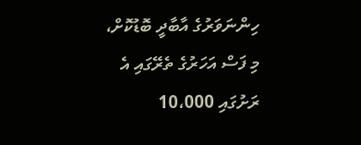ހިންނަވަރުގެ އާބާދީ ބޮޑުކޮށް، މި ފަސް އަހަރުގެ ތެރޭގައި އެ ރަށުގައި 10،000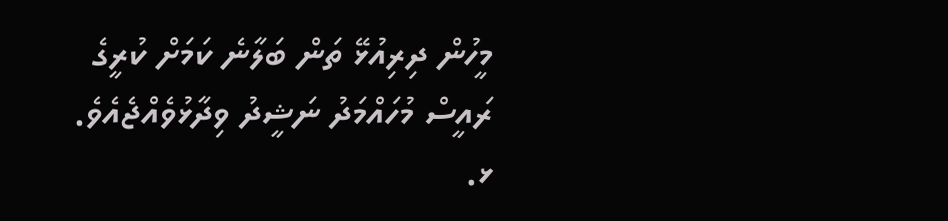މީހުން ދިރިއުޅޭ ތަން ބަލާނެ ކަމަށް ކުރީގެ ރައީސް މުހައްމަދު ނަޝީދު ވިދާޅުވެއްޖެއެވެ.
ޅ.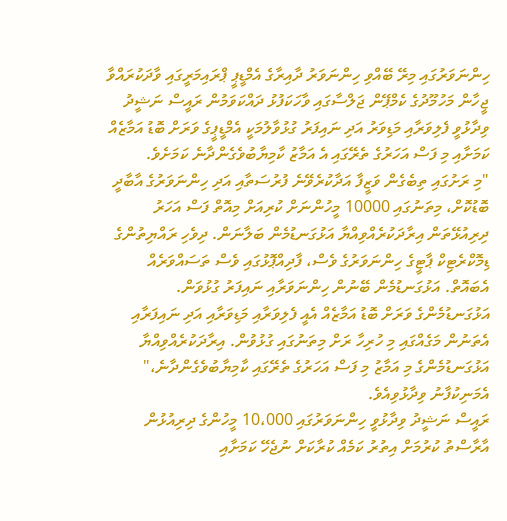ހިންނަވަރުގައި މިރޭ ބޭއްވި ހިންނަވަރު ދާއިރާގެ އެމްޑީޕީ ޕްރައިމަރީގައި ވާދަކުރައްވާ ޖީހާން މަހުމޫދުގެ ކެމްޕޭން ޖަލްސާގައި ވާހަކަފުޅު ދައްކަވަމުން ރައީސް ނަޝީދު ވިދާޅުވީ ފެލިވަރާއި މަޑިވަރު އަދި ނައިފަރު ގުޅުވާލުމަކީ އެމްޑީޕީގެ ވަރަށް ބޮޑު އަމާޒެއް ކަމަށާއި މި ފަސް އަހަރުގެ ތެރޭގައި އެ އަމާޒު ކާމިޔާބުވެގެންދާނެ ކަމަށެވެ.
"މި ރަށުގައި ތިބެގެން ވަޒީފާ އަދާކުރެވޭނެ ފުރުސަތާއި އަދި ހިންނަވަރުގެ އާބާދީ ބޮޑުކޮށް، މިތަނުގައި 10000 މީހުންނަށް ކުރިއަށް މިއޮތް ފަސް އަހަރު ދިރިއުޅޭތަން އިރާދަކުރެއްވިއްޔާ އަޅުގަނޑުމެން ބަލާނަން. ދިވެހި ރައްޔިތުންގެ ޑިމޮކްރެޓިކް ޕާޓީގެ ހިންނަވަރުގެ ވެސް، ފާދިއްޕޮޅުގައި ވެސް ތަސައްވަރެއް އެބައޮތް. އަޅުގަނޑުމެން ބޭނުން ހިންނަވަރާއި ނައިފަރު ގުޅުވަން. އަޅުގަނޑުމެންގެ ވަރަށް ބޮޑު އަމާޒެއް އެއީ ފެލިވަރާއި މަޑިވަރާއި އަދި ނައިފަރާއި އެތަނުން މަގެއްގައި މި ހުރިހާ ރަށް މިތަނުގައި ގުޅުވުން. އިރާދަކުރެއްވިއްޔާ އަޅުގަނޑުމެންގެ މި އަމާޒު މި ފަސް އަހަރުގެ ތެރޭގައި ކާމިޔާބުވެގެންދާނެ،" އެމަނިކުފާނު ވިދާޅުވިއެވެ.
ރައީސް ނަޝީދު ވިދާޅުވީ ހިންނަވަރުގައި 10،000 މީހުންގެ ދިރިއުޅުން އާރާސްތު ކުރުމަށް އިތުރު ކަމެއް ކުރާކަށް ނުޖެހޭ ކަމަށާއި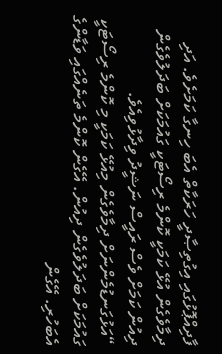ފާދިއްޕޮޅުގައި އިގުތިޞާދީ ހަރަކާތް އެބަ ހިނގާ ކަމަށެވެ. އަދި ދިމާވެގެން އުޅޭ ކަމަކީ ކޮންމެ ރިސޯޓަކީ ގައުމަކަށް ބަދަލުވެގެން ދިއުން ކަމަށް ވެސް ރައީސް ނަޝީދު ވިދާޅުވިއެވެ.
“އަޅުގަނޑުމެންނަށް ދިމާވެގެން މިއުޅޭ ކަމަކީ މި ކޮންމެ ރިސޯޓަކީ ގައުމަކަށް ބަދަލުވެގެން ދިއުން. އޭގެން ކޮންމެ ތަނެއްގައި ވަޑާންގެ އެބަހުރި. އޭގެން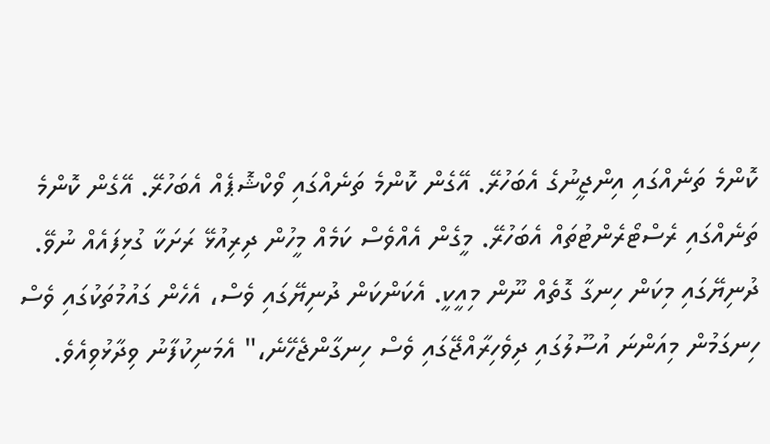ކޮންމެ ތަނެއްގައި އިންޖީނުގެ އެބަހުރޭ. އޭގެން ކޮންމެ ތަނެއްގައި ވޯކްޝޮޕެއް އެބަހުރޭ. އޭގެން ކޮންމެ ތަނެއްގައި ރެސްޓޯރެންޓުތައް އެބަހުރޭ. މީގެން އެއްވެސް ކަމެއް މީހުން ދިރިއުޅޭ ރަށަކާ ގުޅިފައެއް ނުވޭ. ދުނިޔޭގައި މިކަން ހިނގާ ގޮތެއް ނޫން މިއީކީ. އެކަންކަން ދުނިޔޭގައި ވެސް، އެހެން ގައުމުތަކުގައި ވެސް ހިނގަމުން މިއަންނަ އުސޫލުގައި ދިވެހިރާއްޖޭގައި ވެސް ހިނގާންޖެހޭނެ،" އެމަނިކުފާނު ވިދާޅުވިއެވެ.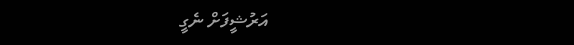އަރުޝީފަށް ނެގީ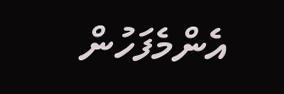އެންމެފަހުން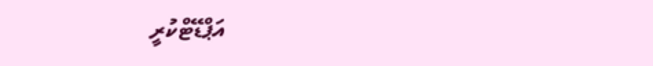އަޕްޑޭޓްކުރީ